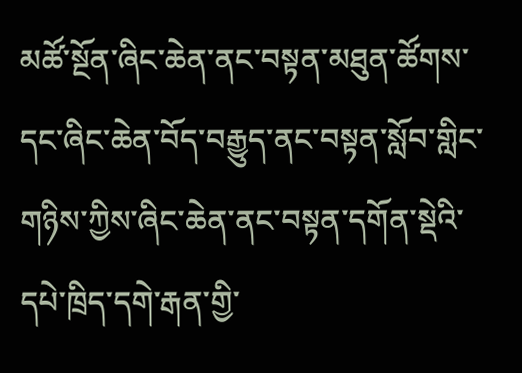མཚོ་སྔོན་ཞིང་ཆེན་ནང་བསྟན་མཐུན་ཚོགས་དང་ཞིང་ཆེན་བོད་བརྒྱུད་ནང་བསྟན་སློབ་གླིང་གཉིས་ཀྱིས་ཞིང་ཆེན་ནང་བསྟན་དགོན་སྡེའི་དཔེ་ཁྲིད་དགེ་རྒན་གྱི་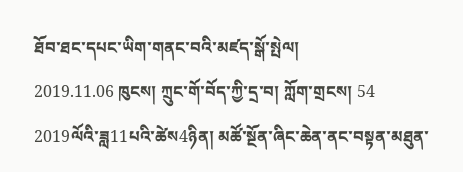ཐོབ་ཐང་དཔང་ཡིག་གནང་བའི་མཛད་སྒོ་སྤེལ།
2019.11.06 ཁུངས། ཀྲུང་གོ་བོད་ཀྱི་དྲ་བ། ཀློག་གྲངས། 54
2019ལོའི་ཟླ11པའི་ཚེས4ཉིན། མཚོ་སྔོན་ཞིང་ཆེན་ནང་བསྟན་མཐུན་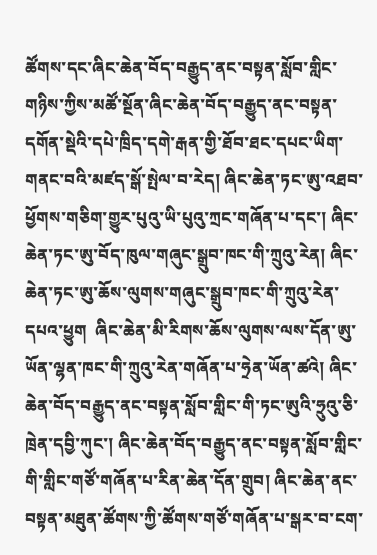ཚོགས་དང་ཞིང་ཆེན་བོད་བརྒྱུད་ནང་བསྟན་སློབ་གླིང་གཉིས་ཀྱིས་མཚོ་སྔོན་ཞིང་ཆེན་བོད་བརྒྱུད་ནང་བསྟན་དགོན་སྡེའི་དཔེ་ཁྲིད་དགེ་རྒན་གྱི་ཐོབ་ཐང་དཔང་ཡིག་གནང་བའི་མཛད་སྒོ་སྤེལ་བ་རེད། ཞིང་ཆེན་ཏང་ཨུ་འཐབ་ཕྱོགས་གཅིག་གྱུར་པུའུ་ཡི་པུའུ་ཀྲང་གཞོན་པ་དང་། ཞིང་ཆེན་ཏང་ཨུ་བོད་ཁུལ་གཞུང་སྒྲུབ་ཁང་གི་ཀྲུའུ་རེན། ཞིང་ཆེན་ཏང་ཨུ་ཆོས་ལུགས་གཞུང་སྒྲུབ་ཁང་གི་ཀྲུའུ་རེན་དཔའ་ཕྱུག  ཞིང་ཆེན་མི་རིགས་ཆོས་ལུགས་ལས་དོན་ཨུ་ཡོན་ལྷན་ཁང་གི་ཀྲུའུ་རེན་གཞོན་པ་ཧྲེན་ཡོན་ཚའེ། ཞིང་ཆེན་བོད་བརྒྱུད་ནང་བསྟན་སློབ་གླིང་གི་ཏང་ཨུའི་ཧྲུའུ་ཅི་ཁྲེན་དབྱི་ཀུང་། ཞིང་ཆེན་བོད་བརྒྱུད་ནང་བསྟན་སློབ་གླིང་གི་གླིང་གཙོ་གཞོན་པ་རིན་ཆེན་དོན་གྲུབ། ཞིང་ཆེན་ནང་བསྟན་མཐུན་ཚོགས་ཀྱི་ཚོགས་གཙོ་གཞོན་པ་སྒར་བ་ངག་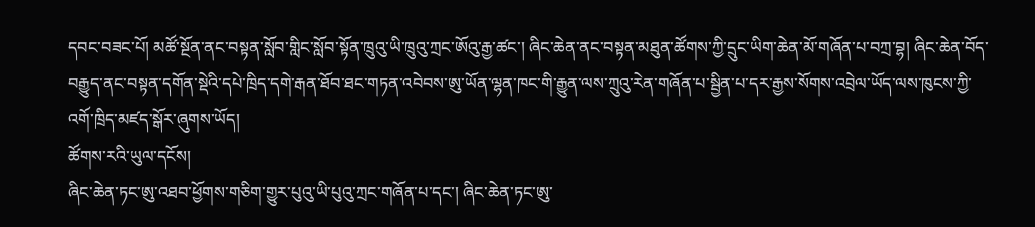དབང་བཟང་པོ། མཚོ་སྔོན་ནང་བསྟན་སློབ་གླིང་སློབ་སྟོན་ཁྲུའུ་ཡི་ཁྲུའུ་ཀྲང་ཨོའུ་རྒྱ་ཚང་། ཞིང་ཆེན་ནང་བསྟན་མཐུན་ཚོགས་ཀྱི་དྲུང་ཡིག་ཆེན་མོ་གཞོན་པ་བཀྲ་བྷ། ཞིང་ཆེན་བོད་བརྒྱུད་ནང་བསྟན་དགོན་སྡེའི་དཔེ་ཁྲིད་དགེ་རྒན་ཐོབ་ཐང་གཏན་འབེབས་ཨུ་ཡོན་ལྷན་ཁང་གི་རྒྱུན་ལས་ཀྲུའུ་རེན་གཞོན་པ་སྦྱིན་པ་དར་རྒྱས་སོགས་འབྲེལ་ཡོད་ལས་ཁུངས་ཀྱི་འགོ་ཁྲིད་མཛད་སྒོར་ཞུགས་ཡོད།
ཚོགས་རའི་ཡུལ་དངོས།
ཞིང་ཆེན་ཏང་ཨུ་འཐབ་ཕྱོགས་གཅིག་གྱུར་པུའུ་ཡི་པུའུ་ཀྲང་གཞོན་པ་དང་། ཞིང་ཆེན་ཏང་ཨུ་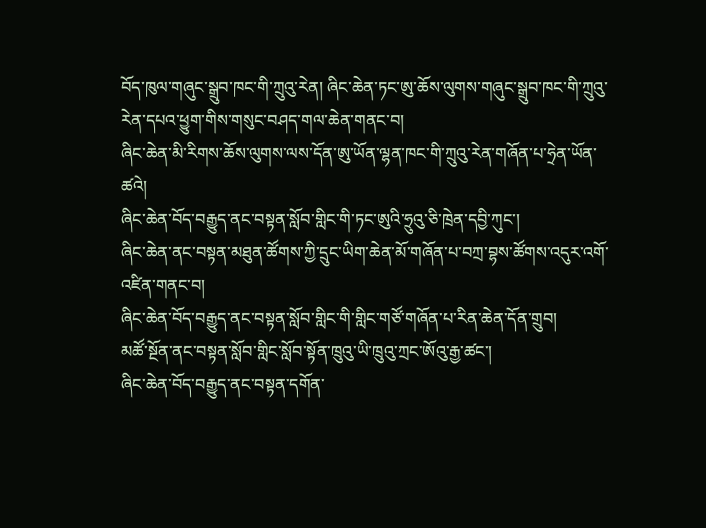བོད་ཁུལ་གཞུང་སྒྲུབ་ཁང་གི་ཀྲུའུ་རེན། ཞིང་ཆེན་ཏང་ཨུ་ཆོས་ལུགས་གཞུང་སྒྲུབ་ཁང་གི་ཀྲུའུ་རེན་དཔའ་ཕྱུག་གིས་གསུང་བཤད་གལ་ཆེན་གནང་བ།
ཞིང་ཆེན་མི་རིགས་ཆོས་ལུགས་ལས་དོན་ཨུ་ཡོན་ལྷན་ཁང་གི་ཀྲུའུ་རེན་གཞོན་པ་ཧྲེན་ཡོན་ཚའེ།
ཞིང་ཆེན་བོད་བརྒྱུད་ནང་བསྟན་སློབ་གླིང་གི་ཏང་ཨུའི་ཧྲུའུ་ཅི་ཁྲེན་དབྱི་ཀུང་།
ཞིང་ཆེན་ནང་བསྟན་མཐུན་ཚོགས་ཀྱི་དྲུང་ཡིག་ཆེན་མོ་གཞོན་པ་བཀྲ་བྷས་ཚོགས་འདུར་འགོ་འཛིན་གནང་བ།
ཞིང་ཆེན་བོད་བརྒྱུད་ནང་བསྟན་སློབ་གླིང་གི་གླིང་གཙོ་གཞོན་པ་རིན་ཆེན་དོན་གྲུབ།
མཚོ་སྔོན་ནང་བསྟན་སློབ་གླིང་སློབ་སྟོན་ཁྲུའུ་ཡི་ཁྲུའུ་ཀྲང་ཨོའུ་རྒྱ་ཚང་།
ཞིང་ཆེན་བོད་བརྒྱུད་ནང་བསྟན་དགོན་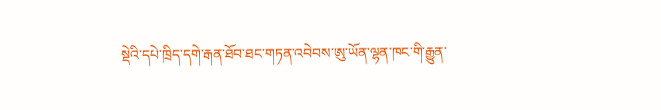སྡེའི་དཔེ་ཁྲིད་དགེ་རྒན་ཐོབ་ཐང་གཏན་འབེབས་ཨུ་ཡོན་ལྷན་ཁང་གི་རྒྱུན་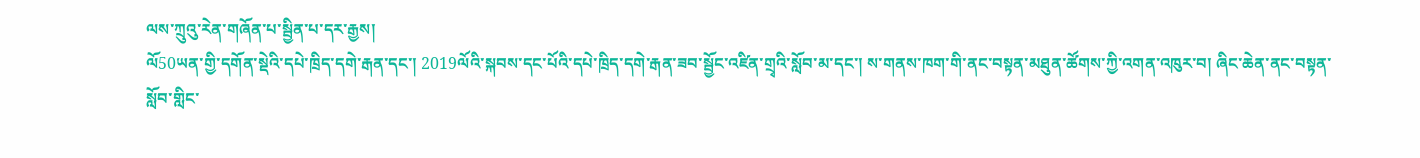ལས་ཀྲུའུ་རེན་གཞོན་པ་སྦྱིན་པ་དར་རྒྱས།
ལོ50ཡན་གྱི་དགོན་སྡེའི་དཔེ་ཁྲིད་དགེ་རྒན་དང་། 2019ལོའི་སྐབས་དང་པོའི་དཔེ་ཁྲིད་དགེ་རྒན་ཟབ་སྦྱོང་འཛིན་གྲྭའི་སློབ་མ་དང་། ས་གནས་ཁག་གི་ནང་བསྟན་མཐུན་ཚོགས་ཀྱི་འགན་འཁུར་བ། ཞིང་ཆེན་ནང་བསྟན་སློབ་གླིང་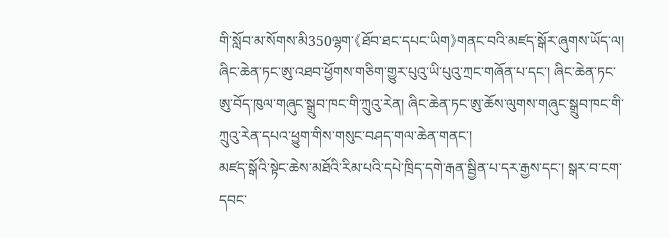གི་སློབ་མ་སོགས་མི350ལྷག་《ཐོབ་ཐང་དཔང་ཡིག》གནང་བའི་མཛད་སྒོར་ཞུགས་ཡོད་ལ། ཞིང་ཆེན་ཏང་ཨུ་འཐབ་ཕྱོགས་གཅིག་གྱུར་པུའུ་ཡི་པུའུ་ཀྲང་གཞོན་པ་དང་། ཞིང་ཆེན་ཏང་ཨུ་བོད་ཁུལ་གཞུང་སྒྲུབ་ཁང་གི་ཀྲུའུ་རེན། ཞིང་ཆེན་ཏང་ཨུ་ཆོས་ལུགས་གཞུང་སྒྲུབ་ཁང་གི་ཀྲུའུ་རེན་དཔའ་ཕྱུག་གིས་གསུང་བཤད་གལ་ཆེན་གནང་།
མཛད་སྒོའི་སྟེང་ཆེས་མཐོའི་རིམ་པའི་དཔེ་ཁྲིད་དགེ་རྒན་སྦྱིན་པ་དར་རྒྱས་དང་། སྒར་བ་ངག་དབང་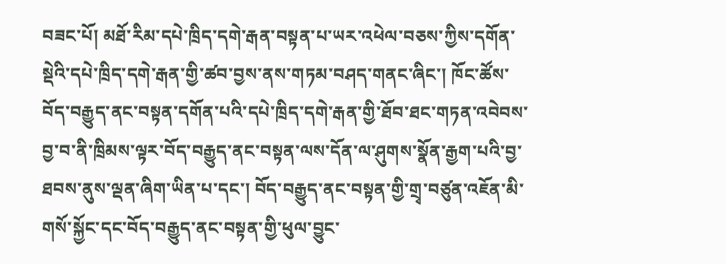བཟང་པོ། མཐོ་རིམ་དཔེ་ཁྲིད་དགེ་རྒན་བསྟན་པ་ཡར་འཕེལ་བཅས་ཀྱིས་དགོན་སྡེའི་དཔེ་ཁྲིད་དགེ་རྒན་གྱི་ཚབ་བྱས་ནས་གཏམ་བཤད་གནང་ཞིང་། ཁོང་ཚོས་བོད་བརྒྱུད་ནང་བསྟན་དགོན་པའི་དཔེ་ཁྲིད་དགེ་རྒན་གྱི་ཐོབ་ཐང་གཏན་འབེབས་བྱ་བ་ནི་ཁྲིམས་ལྟར་བོད་བརྒྱུད་ནང་བསྟན་ལས་དོན་ལ་ཤུགས་སྣོན་རྒྱག་པའི་བྱ་ཐབས་ནུས་ལྡན་ཞིག་ཡིན་པ་དང་། བོད་བརྒྱུད་ནང་བསྟན་གྱི་གྲྭ་བཙུན་འཇོན་མི་གསོ་སྐྱོང་དང་བོད་བརྒྱུད་ནང་བསྟན་གྱི་ཕུལ་བྱུང་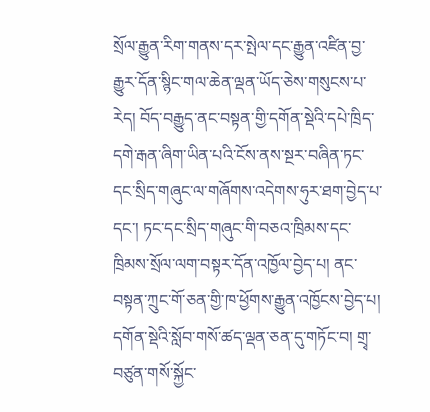སྲོལ་རྒྱུན་རིག་གནས་དར་སྤེལ་དང་རྒྱུན་འཛིན་བྱ་རྒྱུར་དོན་སྙིང་གལ་ཆེན་ལྡན་ཡོད་ཅེས་གསུངས་པ་རེད། བོད་བརྒྱུད་ནང་བསྟན་གྱི་དགོན་སྡེའི་དཔེ་ཁྲིད་དགེ་རྒན་ཞིག་ཡིན་པའི་ངོས་ནས་སྔར་བཞིན་ཏང་དང་སྲིད་གཞུང་ལ་གཞོགས་འདེགས་ཧུར་ཐག་བྱེད་པ་དང་། ཏང་དང་སྲིད་གཞུང་གི་བཅའ་ཁྲིམས་དང་ཁྲིམས་སྲོལ་ལག་བསྟར་དོན་འཁྱོལ་བྱེད་པ། ནང་བསྟན་ཀྲུང་གོ་ཅན་གྱི་ཁ་ཕྱོགས་རྒྱུན་འཁྱོངས་བྱེད་པ། དགོན་སྡེའི་སློབ་གསོ་ཚད་ལྡན་ཅན་དུ་གཏོང་བ། གྲྭ་བཙུན་གསོ་སྐྱོང་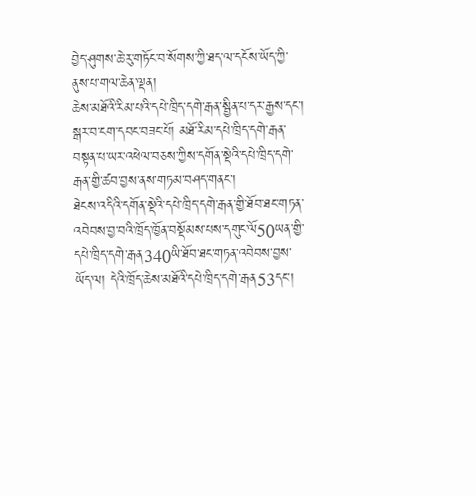བྱེད་ཤུགས་ཆེ་རུ་གཏོང་བ་སོགས་ཀྱི་ཐད་ལ་དངོས་ཡོད་ཀྱི་ནུས་པ་གལ་ཆེན་ལྡན།
ཆེས་མཐོའི་རིམ་པའི་དཔེ་ཁྲིད་དགེ་རྒན་སྦྱིན་པ་དར་རྒྱས་དང་། སྒར་བ་ངག་དབང་བཟང་པོ། མཐོ་རིམ་དཔེ་ཁྲིད་དགེ་རྒན་བསྟན་པ་ཡར་འཕེལ་བཅས་ཀྱིས་དགོན་སྡེའི་དཔེ་ཁྲིད་དགེ་རྒན་གྱི་ཚབ་བྱས་ནས་གཏམ་བཤད་གནང་།
ཐེངས་འདིའི་དགོན་སྡེའི་དཔེ་ཁྲིད་དགེ་རྒན་གྱི་ཐོབ་ཐང་གཏན་འབེབས་བྱ་བའི་ཁྲོད་ཁྱོན་བསྡོམས་པས་དགུང་ལོ50ཡན་གྱི་དཔེ་ཁྲིད་དགེ་རྒན340ཡི་ཐོབ་ཐང་གཏན་འབེབས་བྱས་ཡོད་ལ། དེའི་ཁྲོད་ཆེས་མཐོའི་དཔེ་ཁྲིད་དགེ་རྒན53དང་།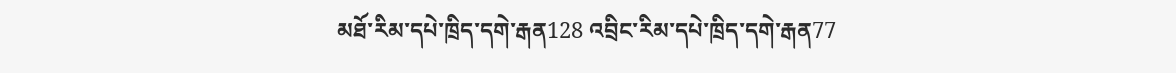མཐོ་རིམ་དཔེ་ཁྲིད་དགེ་རྒན128 འབྲིང་རིམ་དཔེ་ཁྲིད་དགེ་རྒན77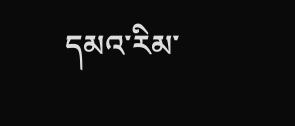དམའ་རིམ་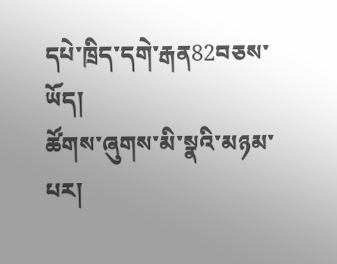དཔེ་ཁྲིད་དགེ་རྒན82བཅས་ཡོད།
ཚོགས་ཞུགས་མི་སྣའི་མཉམ་པར།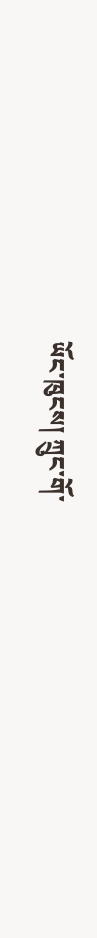ཡོང་ཁུངས། ཀྲུང་གོ་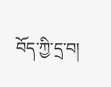བོད་ཀྱི་དྲ་བ།